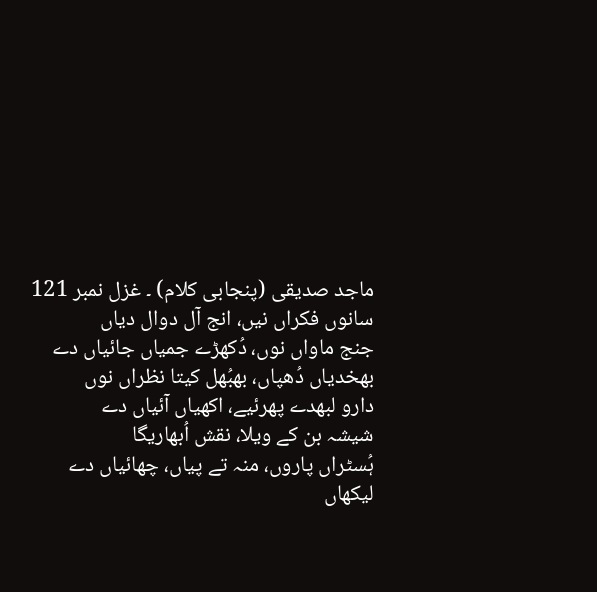ماجد صدیقی (پنجابی کلام) ۔ غزل نمبر 121
سانوں فکراں نیں، انج آل دوال دیاں
جنج ماواں نوں، دُکھڑے جمیاں جائیاں دے
بھخدیاں دُھپاں، بھبُھل کیتا نظراں نوں
دارو لبھدے پھرئیے، اکھیاں آئیاں دے
شیشہ بن کے ویلا، نقش اُبھاریگا
ہُسٹراں پاروں، منہ تے پیاں، چھائیاں دے
لیکھاں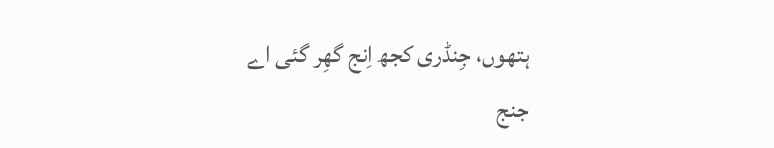ہتھوں، جِنڈری کجھ اِنج گھِر گئی اے
جنج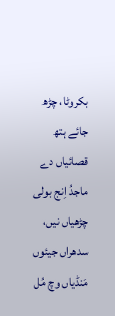بکروٹا، چڑھ جائے ہتھ قصائیاں دے
ماجدُ اِنج بولی چڑھیاں نیں، سدھراں جیئوں
مَنڈیاں وچ مُل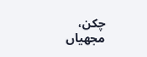چکن، مجھیاں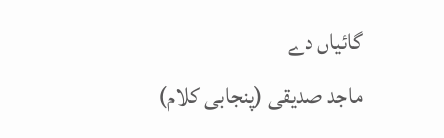گائیاں دے
ماجد صدیقی (پنجابی کلام)